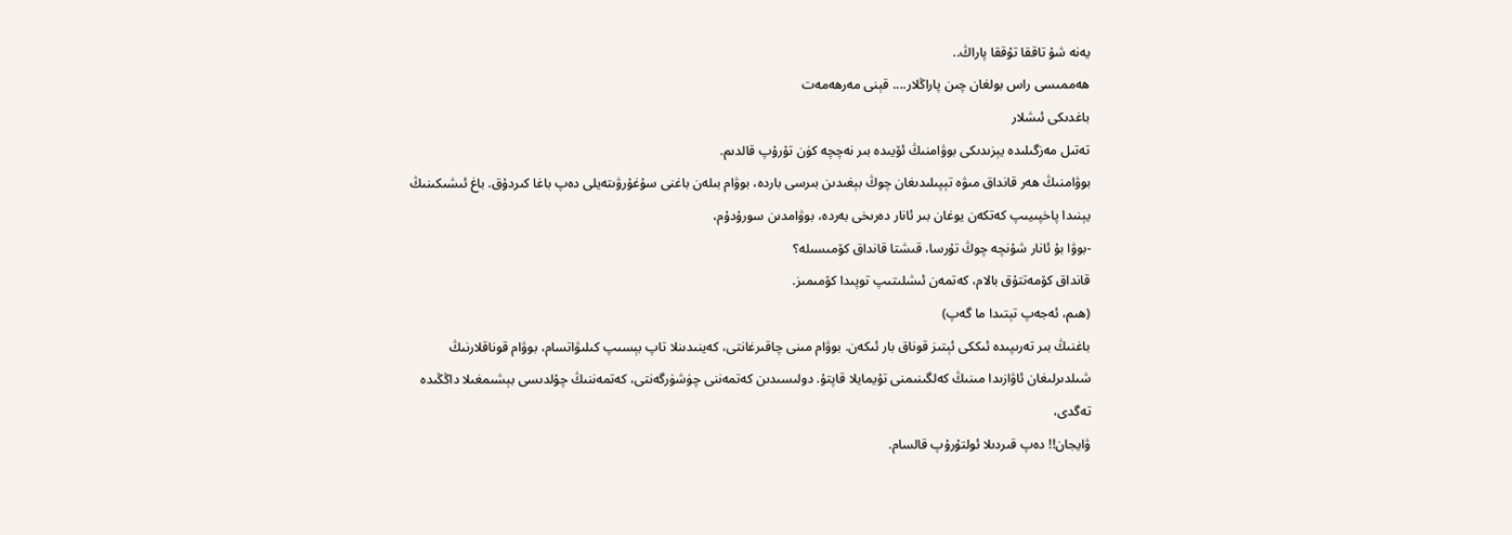يەنە شۇ تاققا تۇققا پاراڭ..
ھەممىسى راس بولغان چىن پاراڭلار.... قېنى مەرھەمەت
باغدىكى ئىشلار
تەتىل مەزگىلىدە يېزىدىكى بوۋامنىڭ ئۆيىدە بىر نەچچە كۈن تۇرۇپ قالدىم.
بوۋامنىڭ ھەر قانداق مىۋە تېپىلىدىغان چوڭ بېغىدىن بىرسى باردە، بوۋام بىلەن باغنى سۇغۇرۋىتەيلى دەپ باغا كىردۇق. باغ ئىشىكىنىڭ يېنىدا پاخپىيىپ كەتكەن يوغان بىر ئانار دەرىخى بەردە، بوۋامدىن سورۇدۇم،
-بوۋا بۇ ئانار شۇنچە چوڭ تۇرسا، قىشتا قانداق كۆمىسىلە؟
قانداق كۆمەتتۇق بالام، كەتمەن ئىشلىتىپ توپىدا كۆمىمىز.
(ھىم، ئەجەپ تېتىدا ما گەپ)
باغنىڭ بىر تەرىپىدە ئىككى ئېتىز قوناق بار ئىكەن. بوۋام مىنى چاقىرغانتى، كەينىدىنلا تاپ بېسىپ كىلىۋاتسام، بوۋام قوناقلارنىڭ شىلدىرلىغان ئاۋازىدا مىنىڭ كەلگىنىمنى تۇيمايلا قاپتۇ. دولىسىدىن كەتمەننى چۈشۈرگەنتى، كەتمەننىڭ چۇلدىسى بېشىمغىلا داڭڭىدە تەگدى،
ۋايجان!! دەپ قىردىلا ئولتۇرۇپ قالسام.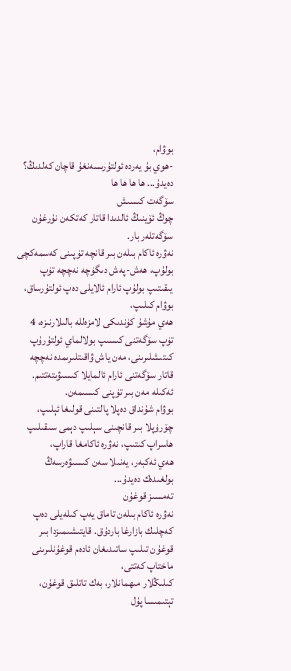بوۋام،
-ھوي بۇ يەردە ئولتۇرىسەنغۇ قاچان كەلدىڭ؟ دەيدۇ... ھا ھا ھا ھا
سۆگەت كىسىش
چوڭ ئۆينىڭ ئالدىدا قاتار كەتكەن نۇرغۇن سۆگەتلەر بار.
نەۋرە ئاكام بىلەن بىر قانچە تۈپىنى كەسمەكچى بولۇپ، ھەش-پەش دىگۈچە نەچچە تۈپ يىقىتىپ بولۇپ ئارام ئالايلى دەپ ئولتۇرساق، بوۋام كىلىپ،
ھەي مۇشۇ كۈندىكى لامزەللە بالىلارنىزە، 4 تۈپ سۆگەتنى كىسىپ بولالماي ئولتۇرۇپ كىتىشلىرىنى، مەن ياش ۋاقىتلىرىمدە نەچچە قاتار سۆگەتنى ئارام ئالمايلا كىسىۋىتەتتىم. ئەكىلە مەن بىر تۈپنى كىسىمەن.
بوۋام شۇنداق دەپلا پالتىنى قولىغا ئېلىپ، چۆرۈپلا بىر قانچىنى سېلىپ دېمى سىقىلىپ ھاسراپ كىتىپ، نەۋرە ئاكامغا قاراپ،
ھەي ئەكبەر، يەنىلا سەن كىسىۋەرسەڭ بولغىدەك دەيدۇ...
تەمسىز قوغۇن
نەۋرە ئاكام بىلەن تاماق يەپ كىلەيلى دەپ كەچلىك بازارغا باردۇق. قايتىشىمىزدا بىر قوغۇن تىلىپ ساتىدىغان ئادەم قوغۇنلىرىنى ماختاپ كەتتى،
كىلىڭلار مىھمانلار، بەك تاتلىق قوغۇن، تېتىمىسا پۇل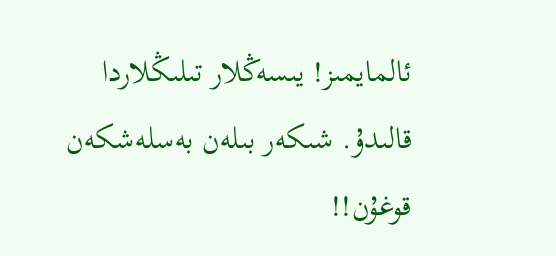ئالمايمىز! يىسەڭلار تىلىڭلاردا قالىدۇ. شىكەر بىلەن بەسلەشكەن قوغۇن!!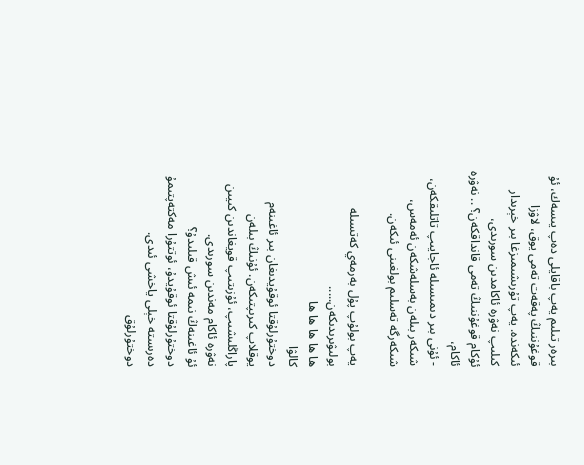بىرەر تىلىم يەپ باقايلى دەپ يىسەك، ئۇ قوغۇننىڭ پەقەت تەمى يوق، لاۋزا ئىكەندە. يەپ تۇرىشىمىزغا بىر خېرىدار كىلىپ نەۋرە ئاكامدىن سورىدى،
ئۇكام قوغۇننىڭ تەمى قانداقكەن؟ .. نەۋرە ئاكام،
- ئۇنى بىر دىمىسىلە ئاجايىپ تاتلىقكەن، شىكەر بىلەن بەسلەشكەن ئەمەس، شىكەرگە تەسلىم بولغىنى ئىكەن.

يەپ بولۇپ پۇل بەرمەي كەتسىلە بولىۋىرىدىكەن.....
ھا ھا ھا ھا ھا
كالۋا
دوختۇرلۇقتا ئوقۇيدىغان بىر ئاغىنەم يوقلاپ كىرىپتىكەن. ئۇنىڭ بىلەن پاراڭلىشىپ، ئۇزىتىپ قويغاندىن كىيىن نەۋرە ئاكام مەندىن سورىدى.
ئۇ ئاغىنەڭ نىمە ئىش قىلىدۇ؟
دوختۇرلۇقتا ئوقۇيدۇ، ئوتتۇرا مەكتەپتىمۇ دەرىستە خېلى ياخشى ئىدى.
دوختۇرلۇق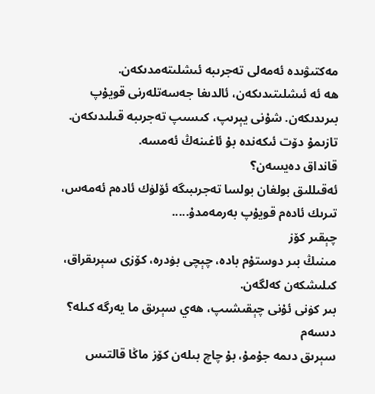مەكتىۋىدە ئەمەلى تەجرىبە ئىشلىتەمدىكەن.
ھە ئە ئىشلىتىدىكەن، ئالدىغا جەسەتلەرنى قويۇپ بىرىدىكەن. شۇنى يېرىپ، كىسىپ تەجرىبە قىلىدىكەن.
تازىمۇ دۆت ئىكەندە بۇ ئاغىنەڭ ئەمسە.
قانداق دەيسەن؟
ئەقىللىق بولغان بولسا تەجرىبىگە ئۆلۈك ئادەم ئەمەس، تىرىك ئادەم قويۇپ بەرمەمدۇ.....
چېقىر كۆز
مىنىڭ بىر دوستۇم بادە، چېچى بۈدرە، كۆزى سېرىقراق، كىلىشكەن كەلگەن.
بىر كۈنى ئۇنى چېقىشىپ، ھەي سېرىق ما يەرگە كىلە؟ دىسەم
سېرىق دىمە جۇمۇ، بۇ چاچ بىلەن كۆز ماڭا قالتىس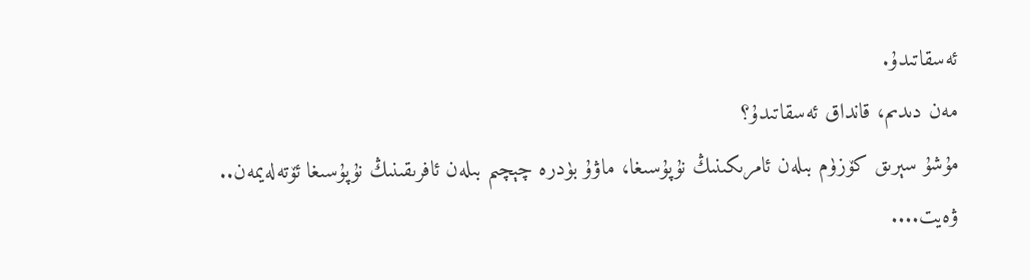ئەسقاتىدۇ.
مەن دىدىم، قانداق ئەسقاتىدۇ؟
مۇشۇ سېرىق كۆزۈم بىلەن ئامرىكىنىڭ نۇپۇسىغا، ماۋۇ بۈدرە چېچىم بىلەن ئافرىقىنىڭ نۇپۇسىغا ئۆتەلەيمەن..
ۋەيت....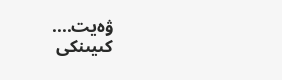ۋەيت....
كىيىنكى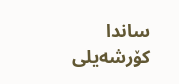ساندا كۆرشەيلى